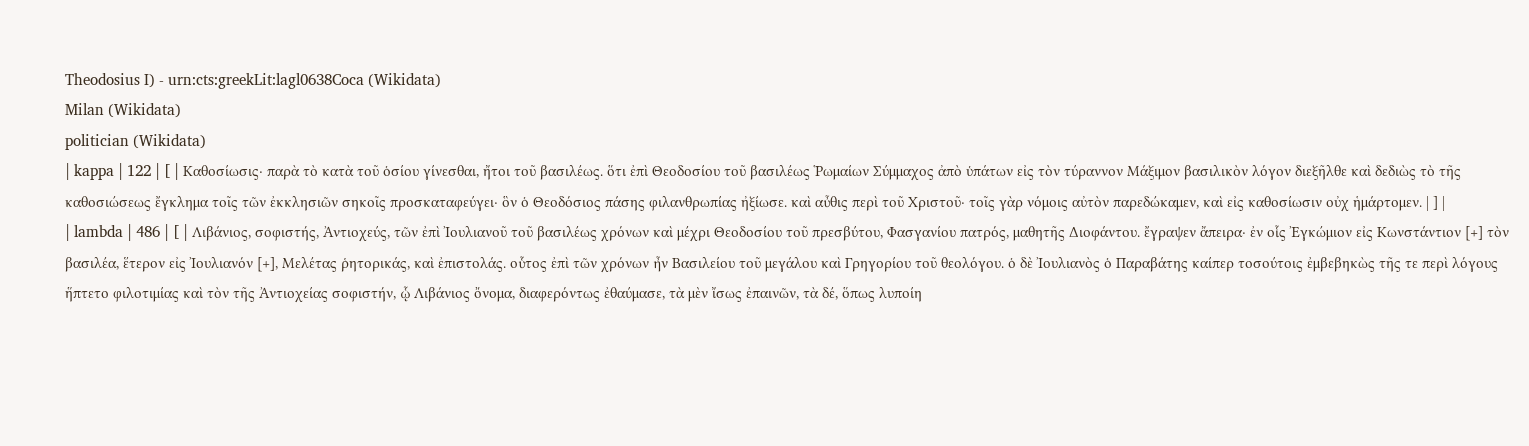Theodosius I) - urn:cts:greekLit:lagl0638Coca (Wikidata)
Milan (Wikidata)
politician (Wikidata)
| kappa | 122 | [ | Καθοσίωσις· παρὰ τὸ κατὰ τοῦ ὁσίου γίνεσθαι, ἤτοι τοῦ βασιλέως. ὅτι ἐπὶ Θεοδοσίου τοῦ βασιλέως Ῥωμαίων Σύμμαχος ἀπὸ ὑπάτων εἰς τὸν τύραννον Μάξιμον βασιλικὸν λόγον διεξῆλθε καὶ δεδιὼς τὸ τῆς καθοσιώσεως ἔγκλημα τοῖς τῶν ἐκκλησιῶν σηκοῖς προσκαταφεύγει· ὃν ὁ Θεοδόσιος πάσης φιλανθρωπίας ἠξίωσε. καὶ αὖθις περὶ τοῦ Χριστοῦ· τοῖς γὰρ νόμοις αὐτὸν παρεδώκαμεν, καὶ εἰς καθοσίωσιν οὐχ ἡμάρτομεν. | ] |
| lambda | 486 | [ | Λιβάνιος, σοφιστής, Ἀντιοχεύς, τῶν ἐπὶ Ἰουλιανοῦ τοῦ βασιλέως χρόνων καὶ μέχρι Θεοδοσίου τοῦ πρεσβύτου, Φασγανίου πατρός, μαθητῆς Διοφάντου. ἔγραψεν ἄπειρα· ἐν οἷς Ἐγκώμιον εἰς Κωνστάντιον [+] τὸν βασιλέα, ἕτερον εἰς Ἰουλιανόν [+], Μελέτας ῥητορικάς, καὶ ἐπιστολάς. οὗτος ἐπὶ τῶν χρόνων ἦν Βασιλείου τοῦ μεγάλου καὶ Γρηγορίου τοῦ θεολόγου. ὁ δὲ Ἰουλιανὸς ὁ Παραβάτης καίπερ τοσούτοις ἐμβεβηκὼς τῆς τε περὶ λόγους ἥπτετο φιλοτιμίας καὶ τὸν τῆς Ἀντιοχείας σοφιστήν, ᾧ Λιβάνιος ὄνομα, διαφερόντως ἐθαύμασε, τὰ μὲν ἴσως ἐπαινῶν, τὰ δέ, ὅπως λυποίη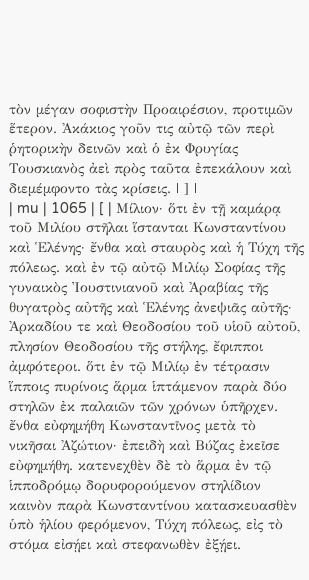τὸν μέγαν σοφιστὴν Προαιρέσιον, προτιμῶν ἕτερον. Ἀκάκιος γοῦν τις αὐτῷ τῶν περὶ ῥητορικὴν δεινῶν καὶ ὁ ἐκ Φρυγίας Τουσκιανὸς ἀεὶ πρὸς ταῦτα ἐπεκάλουν καὶ διεμέμφοντο τὰς κρίσεις. | ] |
| mu | 1065 | [ | Μίλιον· ὅτι ἐν τῇ καμάρᾳ τοῦ Μιλίου στῆλαι ἵστανται Κωνσταντίνου καὶ Ἑλένης· ἔνθα καὶ σταυρὸς καὶ ἡ Τύχη τῆς πόλεως. καὶ ἐν τῷ αὐτῷ Μιλίῳ Σοφίας τῆς γυναικὸς Ἰουστινιανοῦ καὶ Ἀραβίας τῆς θυγατρὸς αὐτῆς καὶ Ἑλένης ἀνεψιᾶς αὐτῆς· Ἀρκαδίου τε καὶ Θεοδοσίου τοῦ υἱοῦ αὐτοῦ, πλησίον Θεοδοσίου τῆς στήλης, ἔφιπποι ἀμφότεροι. ὅτι ἐν τῷ Μιλίῳ ἐν τέτρασιν ἵπποις πυρίνοις ἅρμα ἱπτάμενον παρὰ δύο στηλῶν ἐκ παλαιῶν τῶν χρόνων ὑπῆρχεν. ἔνθα εὐφημήθη Κωνσταντῖνος μετὰ τὸ νικῆσαι Ἀζώτιον· ἐπειδὴ καὶ Βύζας ἐκεῖσε εὐφημήθη. κατενεχθὲν δὲ τὸ ἅρμα ἐν τῷ ἱπποδρόμῳ δορυφορούμενον στηλίδιον καινὸν παρὰ Κωνσταντίνου κατασκευασθὲν ὑπὸ ἡλίου φερόμενον, Τύχη πόλεως, εἰς τὸ στόμα εἰσῄει καὶ στεφανωθὲν ἐξῄει.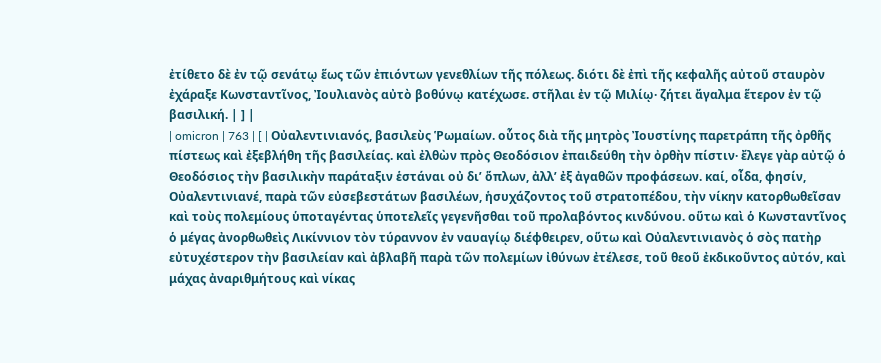ἐτίθετο δὲ ἐν τῷ σενάτῳ ἕως τῶν ἐπιόντων γενεθλίων τῆς πόλεως. διότι δὲ ἐπὶ τῆς κεφαλῆς αὐτοῦ σταυρὸν ἐχάραξε Κωνσταντῖνος, Ἰουλιανὸς αὐτὸ βοθύνῳ κατέχωσε. στῆλαι ἐν τῷ Μιλίῳ· ζήτει ἄγαλμα ἕτερον ἐν τῷ βασιλική. | ] |
| omicron | 763 | [ | Οὐαλεντινιανός, βασιλεὺς Ῥωμαίων. οὗτος διὰ τῆς μητρὸς Ἰουστίνης παρετράπη τῆς ὀρθῆς πίστεως καὶ ἐξεβλήθη τῆς βασιλείας. καὶ ἐλθὼν πρὸς Θεοδόσιον ἐπαιδεύθη τὴν ὀρθὴν πίστιν· ἔλεγε γὰρ αὐτῷ ὁ Θεοδόσιος τὴν βασιλικὴν παράταξιν ἑστάναι οὐ δι’ ὅπλων, ἀλλ’ ἐξ ἀγαθῶν προφάσεων. καί, οἶδα, φησίν, Οὐαλεντινιανέ, παρὰ τῶν εὐσεβεστάτων βασιλέων, ἡσυχάζοντος τοῦ στρατοπέδου, τὴν νίκην κατορθωθεῖσαν καὶ τοὺς πολεμίους ὑποταγέντας ὑποτελεῖς γεγενῆσθαι τοῦ προλαβόντος κινδύνου. οὕτω καὶ ὁ Κωνσταντῖνος ὁ μέγας ἀνορθωθεὶς Λικίννιον τὸν τύραννον ἐν ναυαγίῳ διέφθειρεν, οὕτω καὶ Οὐαλεντινιανὸς ὁ σὸς πατὴρ εὐτυχέστερον τὴν βασιλείαν καὶ ἀβλαβῆ παρὰ τῶν πολεμίων ἰθύνων ἐτέλεσε, τοῦ θεοῦ ἐκδικοῦντος αὐτόν, καὶ μάχας ἀναριθμήτους καὶ νίκας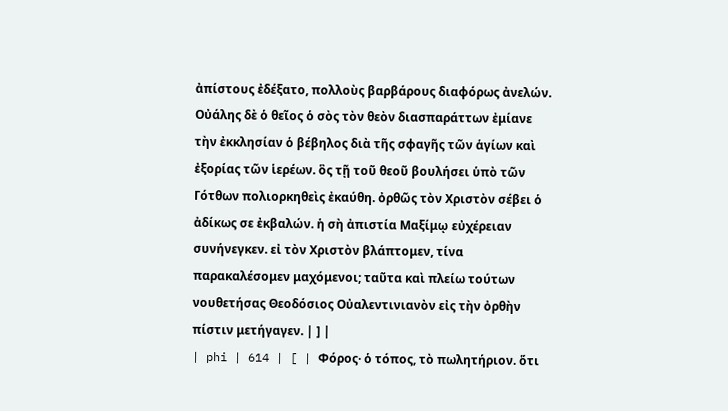ἀπίστους ἐδέξατο, πολλοὺς βαρβάρους διαφόρως ἀνελών. Οὐάλης δὲ ὁ θεῖος ὁ σὸς τὸν θεὸν διασπαράττων ἐμίανε τὴν ἐκκλησίαν ὁ βέβηλος διὰ τῆς σφαγῆς τῶν ἁγίων καὶ ἐξορίας τῶν ἱερέων. ὃς τῇ τοῦ θεοῦ βουλήσει ὑπὸ τῶν Γότθων πολιορκηθεὶς ἐκαύθη. ὀρθῶς τὸν Χριστὸν σέβει ὁ ἀδίκως σε ἐκβαλών. ἡ σὴ ἀπιστία Μαξίμῳ εὐχέρειαν συνήνεγκεν. εἰ τὸν Χριστὸν βλάπτομεν, τίνα παρακαλέσομεν μαχόμενοι; ταῦτα καὶ πλείω τούτων νουθετήσας Θεοδόσιος Οὐαλεντινιανὸν εἰς τὴν ὀρθὴν πίστιν μετήγαγεν. | ] |
| phi | 614 | [ | Φόρος· ὁ τόπος, τὸ πωλητήριον. ὅτι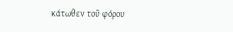κάτωθεν τοῦ φόρου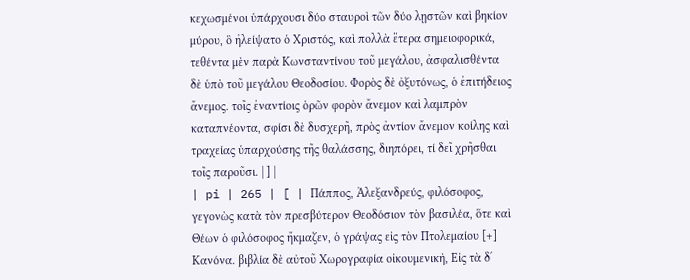κεχωσμένοι ὑπάρχουσι δύο σταυροὶ τῶν δύο λῃστῶν καὶ βηκίον μύρου, ὃ ἠλείψατο ὁ Χριστός, καὶ πολλὰ ἕτερα σημειοφορικά, τεθέντα μὲν παρὰ Κωνσταντίνου τοῦ μεγάλου, ἀσφαλισθέντα δὲ ὑπὸ τοῦ μεγάλου Θεοδοσίου. Φορὸς δὲ ὀξυτόνως, ὁ ἐπιτήδειος ἄνεμος. τοῖς ἐναντίοις ὁρῶν φορὸν ἄνεμον καὶ λαμπρὸν καταπνέοντα, σφίσι δὲ δυσχερῆ, πρὸς ἀντίον ἄνεμον κοίλης καὶ τραχείας ὑπαρχούσης τῆς θαλάσσης, διηπόρει, τί δεῖ χρῆσθαι τοῖς παροῦσι. | ] |
| pi | 265 | [ | Πάππος, Ἀλεξανδρεύς, φιλόσοφος, γεγονὼς κατὰ τὸν πρεσβύτερον Θεοδόσιον τὸν βασιλέα, ὅτε καὶ Θέων ὁ φιλόσοφος ἤκμαζεν, ὁ γράψας εἰς τὸν Πτολεμαίου [+] Κανόνα. βιβλία δὲ αὐτοῦ Χωρογραφία οἰκουμενικὴ, Εἰς τὰ δʹ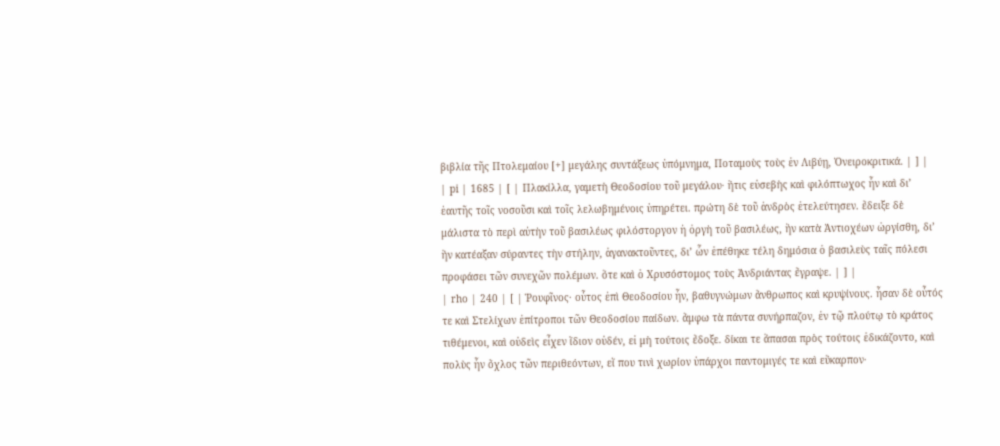βιβλία τῆς Πτολεμαίου [+] μεγάλης συντάξεως ὑπόμνημα, Ποταμοὺς τοὺς ἐν Λιβύῃ, Ὀνειροκριτικά. | ] |
| pi | 1685 | [ | Πλακίλλα, γαμετὴ Θεοδοσίου τοῦ μεγάλου· ἥτις εὐσεβὴς καὶ φιλόπτωχος ἦν καὶ δι’ ἑαυτῆς τοῖς νοσοῦσι καὶ τοῖς λελωβημένοις ὑπηρέτει. πρώτη δὲ τοῦ ἀνδρὸς ἐτελεύτησεν. ἔδειξε δὲ μάλιστα τὸ περὶ αὐτὴν τοῦ βασιλέως φιλόστοργον ἡ ὀργὴ τοῦ βασιλέως, ἣν κατὰ Ἀντιοχέων ὠργίσθη, δι’ ἣν κατέαξαν σύραντες τὴν στήλην, ἀγανακτοῦντες, δι’ ὧν ἐπέθηκε τέλη δημόσια ὁ βασιλεὺς ταῖς πόλεσι προφάσει τῶν συνεχῶν πολέμων. ὅτε καὶ ὁ Χρυσόστομος τοὺς Ἀνδριάντας ἔγραψε. | ] |
| rho | 240 | [ | Ῥουφῖνος· οὗτος ἐπὶ Θεοδοσίου ἦν, βαθυγνώμων ἄνθρωπος καὶ κρυψίνους. ἦσαν δὲ οὗτός τε καὶ Στελίχων ἐπίτροποι τῶν Θεοδοσίου παίδων. ἄμφω τὰ πάντα συνήρπαζον, ἐν τῷ πλούτῳ τὸ κράτος τιθέμενοι, καὶ οὐδεὶς εἶχεν ἴδιον οὐδέν, εἰ μὴ τούτοις ἔδοξε. δίκαι τε ἅπασαι πρὸς τούτοις ἐδικάζοντο, καὶ πολὺς ἦν ὄχλος τῶν περιθεόντων, εἴ που τινὶ χωρίον ὑπάρχοι παντομιγές τε καὶ εὔκαρπον·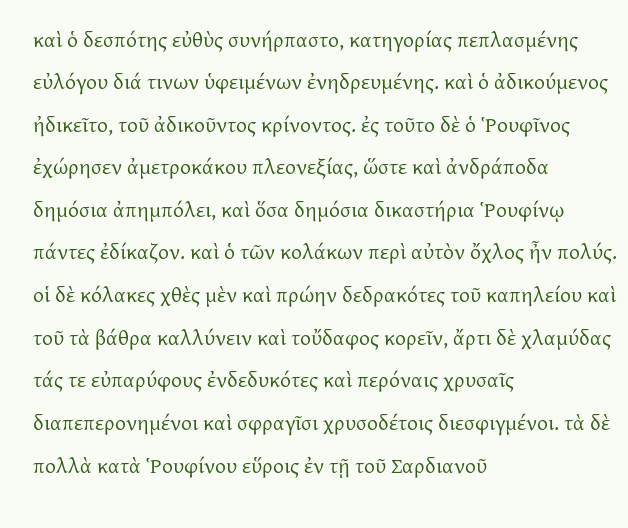καὶ ὁ δεσπότης εὐθὺς συνήρπαστο, κατηγορίας πεπλασμένης εὐλόγου διά τινων ὑφειμένων ἐνηδρευμένης. καὶ ὁ ἀδικούμενος ἠδικεῖτο, τοῦ ἀδικοῦντος κρίνοντος. ἐς τοῦτο δὲ ὁ Ῥουφῖνος ἐχώρησεν ἀμετροκάκου πλεονεξίας, ὥστε καὶ ἀνδράποδα δημόσια ἀπημπόλει, καὶ ὅσα δημόσια δικαστήρια Ῥουφίνῳ πάντες ἐδίκαζον. καὶ ὁ τῶν κολάκων περὶ αὐτὸν ὄχλος ἦν πολύς. οἱ δὲ κόλακες χθὲς μὲν καὶ πρώην δεδρακότες τοῦ καπηλείου καὶ τοῦ τὰ βάθρα καλλύνειν καὶ τοὔδαφος κορεῖν, ἄρτι δὲ χλαμύδας τάς τε εὐπαρύφους ἐνδεδυκότες καὶ περόναις χρυσαῖς διαπεπερονημένοι καὶ σφραγῖσι χρυσοδέτοις διεσφιγμένοι. τὰ δὲ πολλὰ κατὰ Ῥουφίνου εὕροις ἐν τῇ τοῦ Σαρδιανοῦ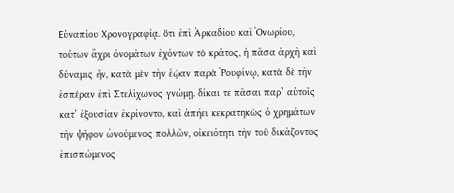Εὐναπίου Χρονογραφίᾳ. ὅτι ἐπὶ Ἀρκαδίου καὶ Ὁνωρίου, τούτων ἄχρι ὀνομάτων ἐχόντων τὸ κράτος, ἡ πᾶσα ἀρχὴ καὶ δύναμις ἦν, κατὰ μὲν τὴν ἑῴαν παρὰ Ῥουφίνῳ, κατὰ δὲ τὴν ἑσπέραν ἐπὶ Στελίχωνος γνώμῃ. δίκαι τε πᾶσαι παρ’ αὐτοῖς κατ’ ἐξουσίαν ἐκρίνοντο, καὶ ἀπήει κεκρατηκὼς ὁ χρημάτων τὴν ψῆφον ὠνούμενος πολλῶν, οἰκειότητι τὴν τοῦ δικάζοντος ἐπισπώμενος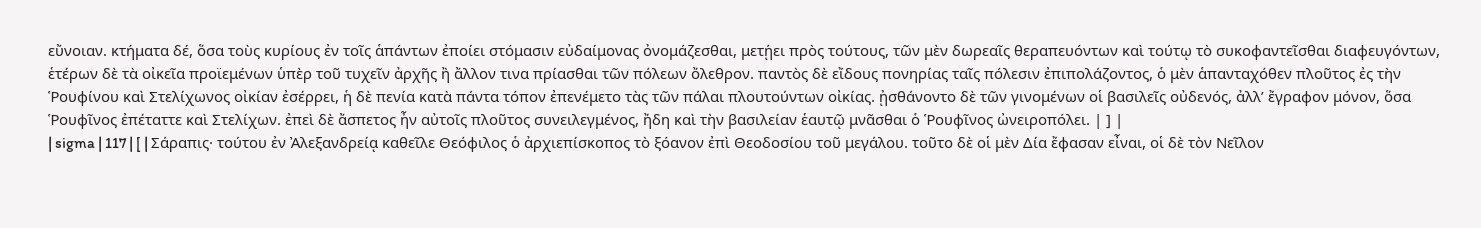εὔνοιαν. κτήματα δέ, ὅσα τοὺς κυρίους ἐν τοῖς ἁπάντων ἐποίει στόμασιν εὐδαίμονας ὀνομάζεσθαι, μετῄει πρὸς τούτους, τῶν μὲν δωρεαῖς θεραπευόντων καὶ τούτῳ τὸ συκοφαντεῖσθαι διαφευγόντων, ἑτέρων δὲ τὰ οἰκεῖα προϊεμένων ὑπὲρ τοῦ τυχεῖν ἀρχῆς ἢ ἄλλον τινα πρίασθαι τῶν πόλεων ὄλεθρον. παντὸς δὲ εἴδους πονηρίας ταῖς πόλεσιν ἐπιπολάζοντος, ὁ μὲν ἁπανταχόθεν πλοῦτος ἐς τὴν Ῥουφίνου καὶ Στελίχωνος οἰκίαν ἐσέρρει, ἡ δὲ πενία κατὰ πάντα τόπον ἐπενέμετο τὰς τῶν πάλαι πλουτούντων οἰκίας. ᾐσθάνοντο δὲ τῶν γινομένων οἱ βασιλεῖς οὐδενός, ἀλλ’ ἔγραφον μόνον, ὅσα Ῥουφῖνος ἐπέταττε καὶ Στελίχων. ἐπεὶ δὲ ἄσπετος ἦν αὐτοῖς πλοῦτος συνειλεγμένος, ἤδη καὶ τὴν βασιλείαν ἑαυτῷ μνᾶσθαι ὁ Ῥουφῖνος ὠνειροπόλει. | ] |
| sigma | 117 | [ | Σάραπις· τούτου ἐν Ἀλεξανδρείᾳ καθεῖλε Θεόφιλος ὁ ἀρχιεπίσκοπος τὸ ξόανον ἐπὶ Θεοδοσίου τοῦ μεγάλου. τοῦτο δὲ οἱ μὲν Δία ἔφασαν εἶναι, οἱ δὲ τὸν Νεῖλον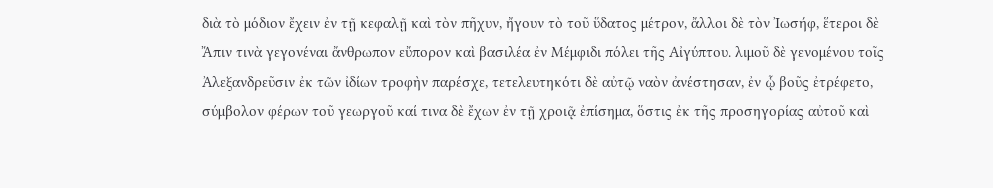διὰ τὸ μόδιον ἔχειν ἐν τῇ κεφαλῇ καὶ τὸν πῆχυν, ἤγουν τὸ τοῦ ὕδατος μέτρον, ἄλλοι δὲ τὸν Ἰωσήφ, ἕτεροι δὲ Ἄπιν τινὰ γεγονέναι ἄνθρωπον εὔπορον καὶ βασιλέα ἐν Μέμφιδι πόλει τῆς Αἰγύπτου. λιμοῦ δὲ γενομένου τοῖς Ἀλεξανδρεῦσιν ἐκ τῶν ἰδίων τροφὴν παρέσχε, τετελευτηκότι δὲ αὐτῷ ναὸν ἀνέστησαν, ἐν ᾧ βοῦς ἐτρέφετο, σύμβολον φέρων τοῦ γεωργοῦ καί τινα δὲ ἔχων ἐν τῇ χροιᾷ ἐπίσημα, ὅστις ἐκ τῆς προσηγορίας αὐτοῦ καὶ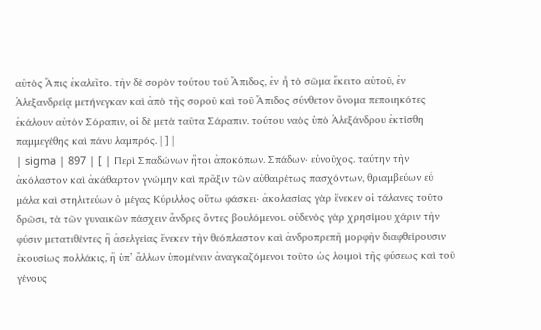αὐτὸς Ἄπις ἐκαλεῖτο. τὴν δὲ σορὸν τούτου τοῦ Ἄπιδος, ἐν ἧ τὸ σῶμα ἔκειτο αὐτοῦ, ἐν Ἀλεξανδρείᾳ μετήνεγκαν καὶ ἀπὸ τῆς σοροῦ καὶ τοῦ Ἄπιδος σύνθετον ὄνομα πεποιηκότες ἐκάλουν αὐτὸν Σόραπιν, οἱ δὲ μετὰ ταῦτα Σάραπιν. τούτου ναὸς ὑπὸ Ἀλεξάνδρου ἐκτίσθη παμμεγέθης καὶ πάνυ λαμπρός. | ] |
| sigma | 897 | [ | Περὶ Σπαδώνων ἤτοι ἀποκόπων. Σπάδων· εὐνοῦχος. ταύτην τὴν ἀκόλαστον καὶ ἀκάθαρτον γνώμην καὶ πρᾶξιν τῶν αὐθαιρέτως πασχόντων, θριαμβεύων εὖ μάλα καὶ στηλιτεύων ὁ μέγας Κύριλλος οὕτω φάσκει· ἀκολασίας γὰρ ἕνεκεν οἱ τάλανες τοῦτο δρῶσι, τὰ τῶν γυναικῶν πάσχειν ἄνδρες ὄντες βουλόμενοι. οὐδενὸς γὰρ χρησίμου χάριν τὴν φύσιν μετατιθέντες ἢ ἀσελγείας ἕνεκεν τὴν θεόπλαστον καὶ ἀνδροπρεπῆ μορφὴν διαφθείρουσιν ἑκουσίως πολλάκις, ἢ ὑπ’ ἄλλων ὑπομένειν ἀναγκαζόμενοι τοῦτο ὡς λοιμοὶ τῆς φύσεως καὶ τοῦ γένους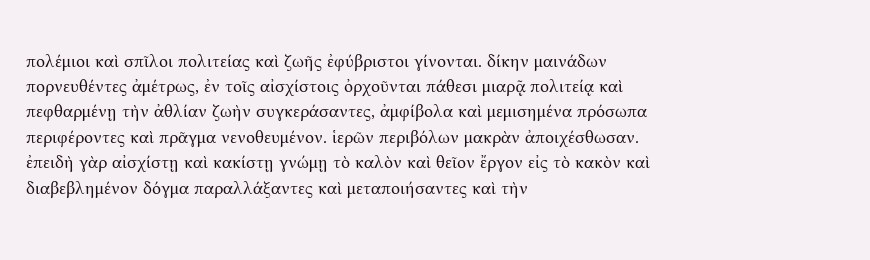πολέμιοι καὶ σπῖλοι πολιτείας καὶ ζωῆς ἐφύβριστοι γίνονται. δίκην μαινάδων πορνευθέντες ἀμέτρως, ἐν τοῖς αἰσχίστοις ὀρχοῦνται πάθεσι μιαρᾷ πολιτείᾳ καὶ πεφθαρμένῃ τὴν ἀθλίαν ζωὴν συγκεράσαντες, ἀμφίβολα καὶ μεμισημένα πρόσωπα περιφέροντες καὶ πρᾶγμα νενοθευμένον. ἱερῶν περιβόλων μακρὰν ἀποιχέσθωσαν. ἐπειδὴ γὰρ αἰσχίστῃ καὶ κακίστῃ γνώμῃ τὸ καλὸν καὶ θεῖον ἔργον εἰς τὸ κακὸν καὶ διαβεβλημένον δόγμα παραλλάξαντες καὶ μεταποιήσαντες καὶ τὴν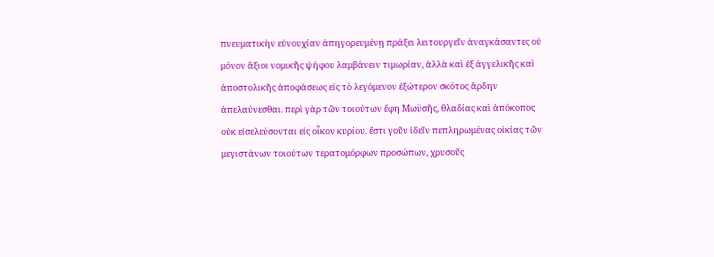πνευματικὴν εὐνουχίαν ἀπηγορευμένῃ πράξει λειτουργεῖν ἀναγκάσαντες οὐ μόνον ἄξιοι νομικῆς ψήφου λαμβάνειν τιμωρίαν, ἀλλὰ καὶ ἐξ ἀγγελικῆς καὶ ἀποστολικῆς ἀποφάσεως εἰς τὸ λεγόμενον ἐξώτερον σκότος ἄρδην ἀπελαύνεσθαι. περὶ γὰρ τῶν τοιούτων ἔφη Μωϋσῆς, θλαδίας καὶ ἀπόκοπος οὐκ εἰσελεύσονται εἰς οἶκον κυρίου. ἔστι γοῦν ἰδεῖν πεπληρωμένας οἰκίας τῶν μεγιστάνων τοιούτων τερατομόρφων προσώπων, χρυσοῦς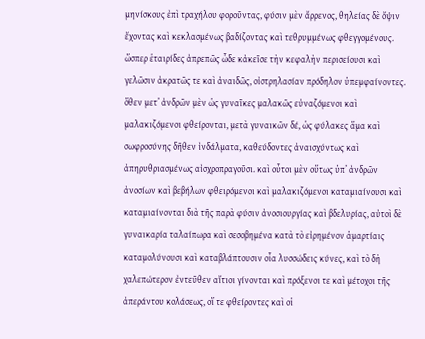μηνίσκους ἐπὶ τραχήλου φοροῦντας, φύσιν μὲν ἄρρενος, θηλείας δὲ ὄψιν ἔχοντας καὶ κεκλασμένως βαδίζοντας καὶ τεθρυμμένως φθεγγομένους. ὥσπερ ἑταιρίδες ἀπρεπῶς ὧδε κἀκεῖσε τὴν κεφαλὴν περισείουσι καὶ γελῶσιν ἀκρατῶς τε καὶ ἀναιδῶς, οἰστρηλασίαν πρόδηλον ὑπεμφαίνοντες. ὅθεν μετ’ ἀνδρῶν μὲν ὡς γυναῖκες μαλακῶς εὐναζόμενοι καὶ μαλακιζόμενοι φθείρονται, μετὰ γυναικῶν δέ, ὡς φύλακες ἅμα καὶ σωφροσύνης δῆθεν ἰνδάλματα, καθεύδοντες ἀναισχύντως καὶ ἀπηρυθριασμένως αἰσχροπραγοῦσι. καὶ οὗτοι μὲν οὕτως ὑπ’ ἀνδρῶν ἀνοσίων καὶ βεβήλων φθειρόμενοι καὶ μαλακιζόμενοι καταμιαίνουσι καὶ καταμιαίνονται διὰ τῆς παρὰ φύσιν ἀνοσιουργίας καὶ βδελυρίας, αὐτοὶ δὲ γυναικαρία ταλαίπωρα καὶ σεσοβημένα κατὰ τὸ εἰρημένον ἁμαρτίαις καταμολύνουσι καὶ καταβλάπτουσιν οἷα λυσσώδεις κύνες, καὶ τὸ δὴ χαλεπώτερον ἐντεῦθεν αἴτιοι γίνονται καὶ πρόξενοι τε καὶ μέτοχοι τῆς ἀπεράντου κολάσεως, οἵ τε φθείροντες καὶ οἱ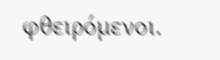φθειρόμενοι.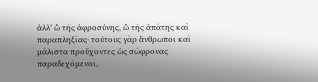ἀλλ’ ὢ τῆς ἀφροσύνης, ὢ τῆς ἀπάτης καὶ παραπληξίας· τούτους γὰρ ἄνθρωποι καὶ μάλιστα προὔχοντες ὡς σώφρονας παραδεχόμενοι,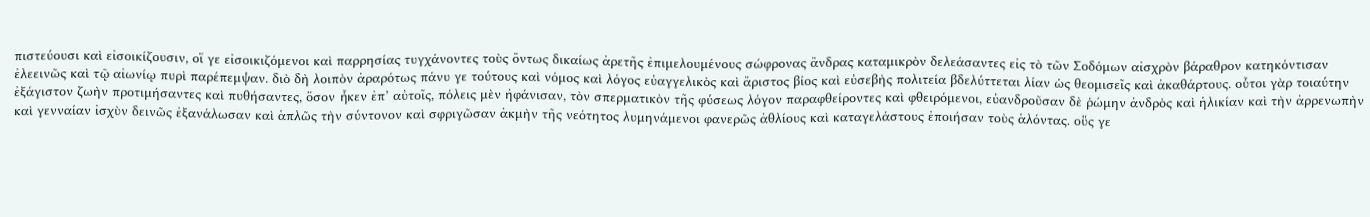πιστεύουσι καὶ εἰσοικίζουσιν, οἵ γε εἰσοικιζόμενοι καὶ παρρησίας τυγχάνοντες τοὺς ὄντως δικαίως ἀρετῆς ἐπιμελουμένους σώφρονας ἄνδρας καταμικρὸν δελεάσαντες εἰς τὸ τῶν Σοδόμων αἰσχρὸν βάραθρον κατηκόντισαν ἐλεεινῶς καὶ τῷ αἰωνίῳ πυρὶ παρέπεμψαν. διὸ δὴ λοιπὸν ἀραρότως πάνυ γε τούτους καὶ νόμος καὶ λόγος εὐαγγελικὸς καὶ ἄριστος βίος καὶ εὐσεβὴς πολιτεία βδελύττεται λίαν ὡς θεομισεῖς καὶ ἀκαθάρτους. οὗτοι γὰρ τοιαύτην ἐξάγιστον ζωὴν προτιμήσαντες καὶ πυθήσαντες, ὅσον ἧκεν ἐπ’ αὐτοῖς, πόλεις μὲν ἠφάνισαν, τὸν σπερματικὸν τῆς φύσεως λόγον παραφθείροντες καὶ φθειρόμενοι, εὐανδροῦσαν δὲ ῥώμην ἀνδρὸς καὶ ἡλικίαν καὶ τὴν ἀρρενωπὴν καὶ γενναίαν ἰσχὺν δεινῶς ἐξανάλωσαν καὶ ἁπλῶς τὴν σύντονον καὶ σφριγῶσαν ἀκμὴν τῆς νεότητος λυμηνάμενοι φανερῶς ἀθλίους καὶ καταγελάστους ἐποιήσαν τοὺς ἁλόντας. οὕς γε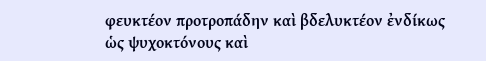φευκτέον προτροπάδην καὶ βδελυκτέον ἐνδίκως ὡς ψυχοκτόνους καὶ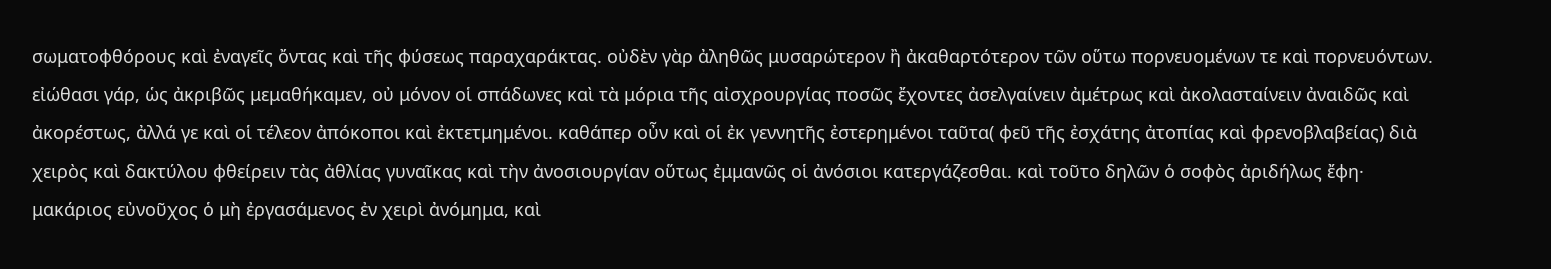σωματοφθόρους καὶ ἐναγεῖς ὄντας καὶ τῆς φύσεως παραχαράκτας. οὐδὲν γὰρ ἀληθῶς μυσαρώτερον ἢ ἀκαθαρτότερον τῶν οὕτω πορνευομένων τε καὶ πορνευόντων. εἰώθασι γάρ, ὡς ἀκριβῶς μεμαθήκαμεν, οὐ μόνον οἱ σπάδωνες καὶ τὰ μόρια τῆς αἰσχρουργίας ποσῶς ἔχοντες ἀσελγαίνειν ἀμέτρως καὶ ἀκολασταίνειν ἀναιδῶς καὶ ἀκορέστως, ἀλλά γε καὶ οἱ τέλεον ἀπόκοποι καὶ ἐκτετμημένοι. καθάπερ οὖν καὶ οἱ ἐκ γεννητῆς ἐστερημένοι ταῦτα( φεῦ τῆς ἐσχάτης ἀτοπίας καὶ φρενοβλαβείας) διὰ χειρὸς καὶ δακτύλου φθείρειν τὰς ἀθλίας γυναῖκας καὶ τὴν ἀνοσιουργίαν οὕτως ἐμμανῶς οἱ ἀνόσιοι κατεργάζεσθαι. καὶ τοῦτο δηλῶν ὁ σοφὸς ἀριδήλως ἔφη· μακάριος εὐνοῦχος ὁ μὴ ἐργασάμενος ἐν χειρὶ ἀνόμημα, καὶ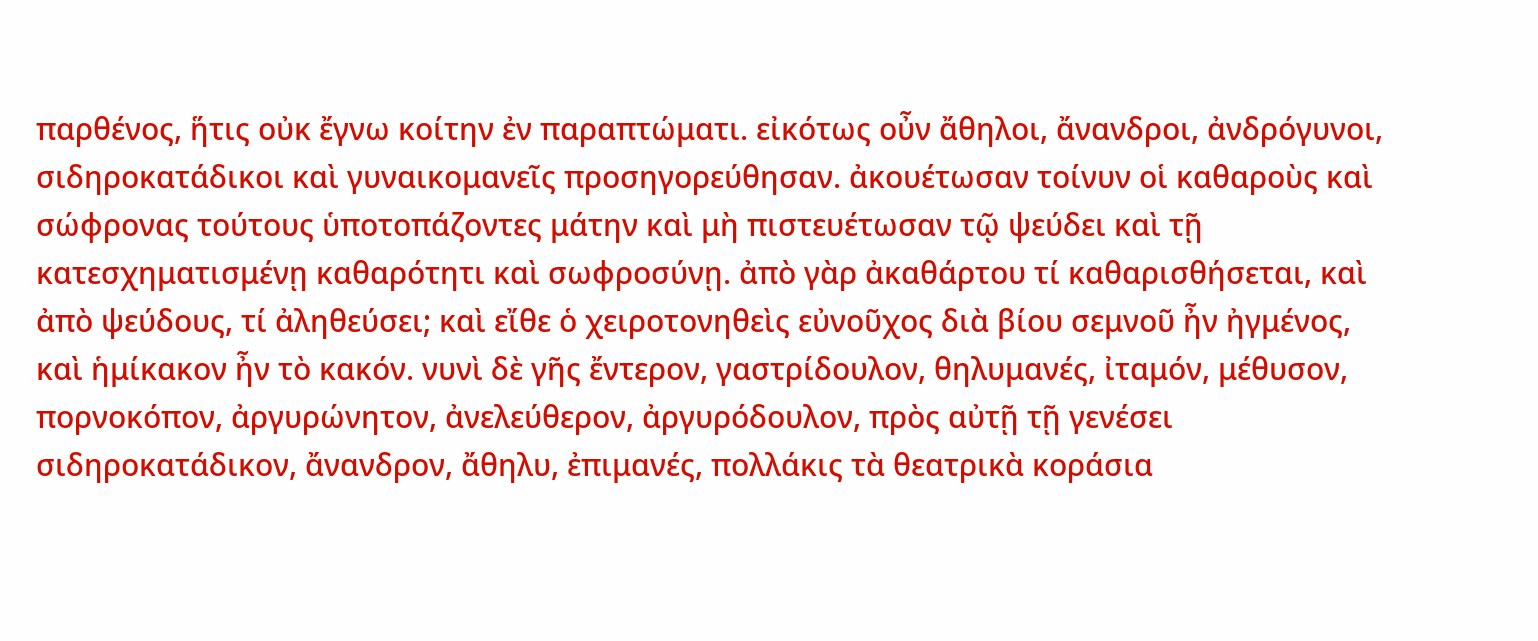παρθένος, ἥτις οὐκ ἔγνω κοίτην ἐν παραπτώματι. εἰκότως οὖν ἄθηλοι, ἄνανδροι, ἀνδρόγυνοι, σιδηροκατάδικοι καὶ γυναικομανεῖς προσηγορεύθησαν. ἀκουέτωσαν τοίνυν οἱ καθαροὺς καὶ σώφρονας τούτους ὑποτοπάζοντες μάτην καὶ μὴ πιστευέτωσαν τῷ ψεύδει καὶ τῇ κατεσχηματισμένῃ καθαρότητι καὶ σωφροσύνῃ. ἀπὸ γὰρ ἀκαθάρτου τί καθαρισθήσεται, καὶ ἀπὸ ψεύδους, τί ἀληθεύσει; καὶ εἴθε ὁ χειροτονηθεὶς εὐνοῦχος διὰ βίου σεμνοῦ ἦν ἠγμένος, καὶ ἡμίκακον ἦν τὸ κακόν. νυνὶ δὲ γῆς ἔντερον, γαστρίδουλον, θηλυμανές, ἰταμόν, μέθυσον, πορνοκόπον, ἀργυρώνητον, ἀνελεύθερον, ἀργυρόδουλον, πρὸς αὐτῇ τῇ γενέσει σιδηροκατάδικον, ἄνανδρον, ἄθηλυ, ἐπιμανές, πολλάκις τὰ θεατρικὰ κοράσια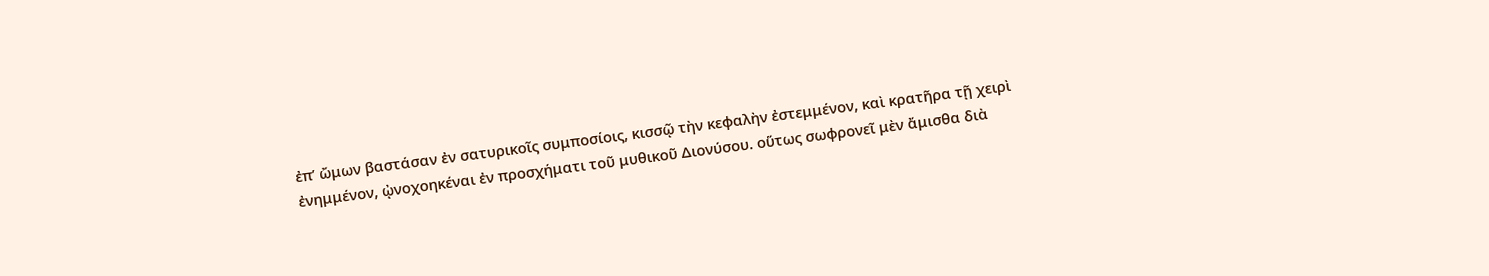ἐπ’ ὤμων βαστάσαν ἐν σατυρικοῖς συμποσίοις, κισσῷ τὴν κεφαλὴν ἐστεμμένον, καὶ κρατῆρα τῇ χειρὶ ἐνημμένον, ᾠνοχοηκέναι ἐν προσχήματι τοῦ μυθικοῦ Διονύσου. οὕτως σωφρονεῖ μὲν ἄμισθα διὰ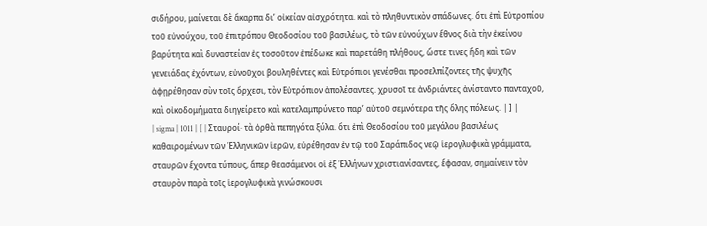σιδήρου, μαίνεται δὲ ἄκαρπα δι’ οἰκείαν αἰσχρότητα. καὶ τὸ πληθυντικὸν σπάδωνες. ὅτι ἐπὶ Εὐτροπίου τοῦ εὐνούχου, τοῦ ἐπιτρόπου Θεοδοσίου τοῦ βασιλέως, τὸ τῶν εὐνούχων ἔθνος διὰ τὴν ἐκείνου βαρύτητα καὶ δυναστείαν ἐς τοσοῦτον ἐπέδωκε καὶ παρετάθη πλήθους, ὥστε τινες ἤδη καὶ τῶν γενειάδας ἐχόντων, εὐνοῦχοι βουληθέντες καὶ Εὐτρόπιοι γενέσθαι προσελπίζοντες τῆς ψυχῆς ἀφῃρέθησαν σὺν τοῖς ὄρχεσι, τὸν Εὐτρόπιον ἀπολέσαντες. χρυσοῖ τε ἀνδριάντες ἀνίσταντο πανταχοῦ, καὶ οἰκοδομήματα διηγείρετο καὶ κατελαμπρύνετο παρ’ αὐτοῦ σεμνότερα τῆς ὅλης πόλεως. | ] |
| sigma | 1011 | [ | Σταυροί· τὰ ὀρθὰ πεπηγότα ξύλα. ὅτι ἐπὶ Θεοδοσίου τοῦ μεγάλου βασιλέως καθαιρομένων τῶν Ἑλληνικῶν ἱερῶν, εὑρέθησαν ἐν τῷ τοῦ Σαράπιδος νεῷ ἱερογλυφικὰ γράμματα, σταυρῶν ἔχοντα τύπους, ἅπερ θεασάμενοι οἱ ἐξ Ἑλλήνων χριστιανίσαντες, ἔφασαν, σημαίνειν τὸν σταυρὸν παρὰ τοῖς ἱερογλυφικὰ γινώσκουσι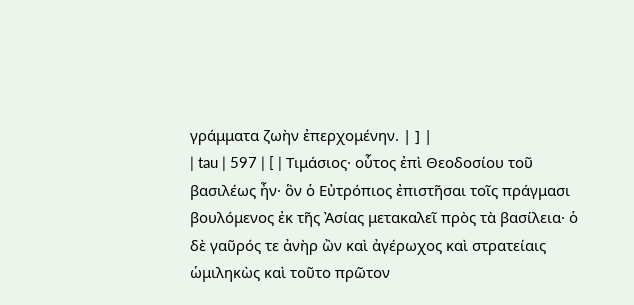γράμματα ζωὴν ἐπερχομένην. | ] |
| tau | 597 | [ | Τιμάσιος· οὗτος ἐπὶ Θεοδοσίου τοῦ βασιλέως ἦν· ὃν ὁ Εὐτρόπιος ἐπιστῆσαι τοῖς πράγμασι βουλόμενος ἐκ τῆς Ἀσίας μετακαλεῖ πρὸς τὰ βασίλεια· ὁ δὲ γαῦρός τε ἀνὴρ ὢν καὶ ἀγέρωχος καὶ στρατείαις ὡμιληκὼς καὶ τοῦτο πρῶτον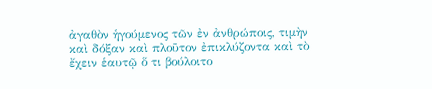ἀγαθὸν ἡγούμενος τῶν ἐν ἀνθρώποις, τιμὴν καὶ δόξαν καὶ πλοῦτον ἐπικλύζοντα καὶ τὸ ἔχειν ἑαυτῷ ὅ τι βούλοιτο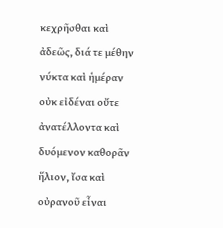κεχρῆσθαι καὶ ἀδεῶς, διά τε μέθην νύκτα καὶ ἡμέραν οὐκ εἰδέναι οὔτε ἀνατέλλοντα καὶ δυόμενον καθορᾶν ἥλιον, ἴσα καὶ οὐρανοῦ εἶναι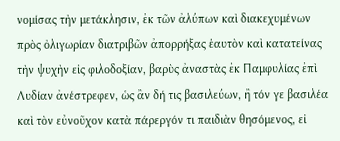νομίσας τὴν μετάκλησιν, ἐκ τῶν ἀλύπων καὶ διακεχυμένων πρὸς ὀλιγωρίαν διατριβῶν ἀπορρήξας ἑαυτὸν καὶ κατατείνας τὴν ψυχὴν εἰς φιλοδοξίαν, βαρὺς ἀναστὰς ἐκ Παμφυλίας ἐπὶ Λυδίαν ἀνέστρεφεν, ὡς ἂν δή τις βασιλεύων, ἢ τόν γε βασιλέα καὶ τὸν εὐνοῦχον κατὰ πάρεργόν τι παιδιὰν θησόμενος, εἰ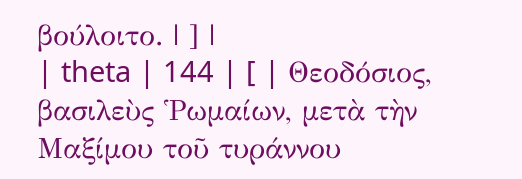βούλοιτο. | ] |
| theta | 144 | [ | Θεοδόσιος, βασιλεὺς Ῥωμαίων, μετὰ τὴν Μαξίμου τοῦ τυράννου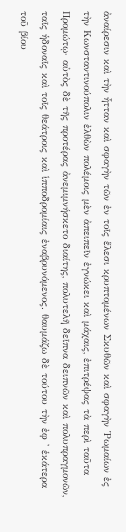ἀναίρεσιν καὶ τὴν ἧτταν καὶ σφαγὴν τῶν ἐν τοῖς ἕλεσι κρυπτομένων Σκυθῶν καὶ σφαγὴν Ῥωμαίων ἐς τὴν Κωνσταντινούπολιν ἐλθὼν πολέμοις μὲν ἀπειπεῖν ἐγνώκει καὶ μάχαις, ἐπιτρέψας τὰ περὶ ταῦτα Προμώτῳ· αὐτὸς δὲ τῆς προτέρας ἀνεμιμνήσκετο διαίτης, πολυτελῆ δεῖπνα δειπνῶν καὶ πολυπραγμονῶν, ταῖς ἡδοναῖς καὶ τοῖς θεάτροις καὶ ἱπποδρομίαις ἐναβρυνόμενος. θαυμάζω δὲ τούτου τὴν ἐφ ' ἑκάτερα τοῦ βίου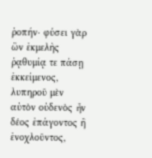ῥοπήν· φύσει γὰρ ὢν ἐκμελὴς ῥᾳθυμίᾳ τε πάσῃ ἐκκείμενος, λυπηροῦ μὲν αὐτὸν οὐδενὸς ἦν δέος ἐπάγοντος ἢ ἐνοχλοῦντος,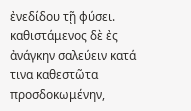ἐνεδίδου τῇ φύσει. καθιστάμενος δὲ ἐς ἀνάγκην σαλεύειν κατά τινα καθεστῶτα προσδοκωμένην,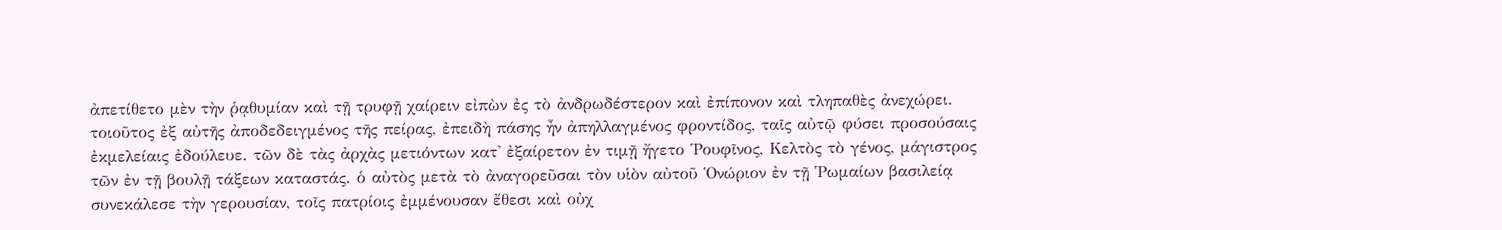ἀπετίθετο μὲν τὴν ῥᾳθυμίαν καὶ τῇ τρυφῇ χαίρειν εἰπὼν ἐς τὸ ἀνδρωδέστερον καὶ ἐπίπονον καὶ τληπαθὲς ἀνεχώρει. τοιοῦτος ἐξ αὐτῆς ἀποδεδειγμένος τῆς πείρας, ἐπειδὴ πάσης ἦν ἀπηλλαγμένος φροντίδος, ταῖς αὐτῷ φύσει προσούσαις ἐκμελείαις ἐδούλευε. τῶν δὲ τὰς ἀρχὰς μετιόντων κατ' ἐξαίρετον ἐν τιμῇ ἤγετο Ῥουφῖνος, Κελτὸς τὸ γένος, μάγιστρος τῶν ἐν τῇ βουλῇ τάξεων καταστάς. ὁ αὐτὸς μετὰ τὸ ἀναγορεῦσαι τὸν υἱὸν αὐτοῦ Ὁνώριον ἐν τῇ Ῥωμαίων βασιλείᾳ συνεκάλεσε τὴν γερουσίαν, τοῖς πατρίοις ἐμμένουσαν ἔθεσι καὶ οὐχ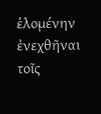ἑλομένην ἐνεχθῆναι τοῖς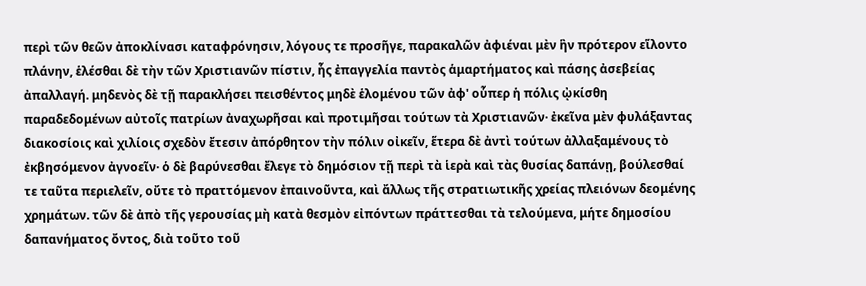περὶ τῶν θεῶν ἀποκλίνασι καταφρόνησιν, λόγους τε προσῆγε, παρακαλῶν ἀφιέναι μὲν ἣν πρότερον εἵλοντο πλάνην, ἑλέσθαι δὲ τὴν τῶν Χριστιανῶν πίστιν, ἧς ἐπαγγελία παντὸς ἁμαρτήματος καὶ πάσης ἀσεβείας ἀπαλλαγή. μηδενὸς δὲ τῇ παρακλήσει πεισθέντος μηδὲ ἑλομένου τῶν ἀφ' οὗπερ ἡ πόλις ᾠκίσθη παραδεδομένων αὐτοῖς πατρίων ἀναχωρῆσαι καὶ προτιμῆσαι τούτων τὰ Χριστιανῶν· ἐκεῖνα μὲν φυλάξαντας διακοσίοις καὶ χιλίοις σχεδὸν ἔτεσιν ἀπόρθητον τὴν πόλιν οἰκεῖν, ἕτερα δὲ ἀντὶ τούτων ἀλλαξαμένους τὸ ἐκβησόμενον ἀγνοεῖν· ὁ δὲ βαρύνεσθαι ἔλεγε τὸ δημόσιον τῇ περὶ τὰ ἱερὰ καὶ τὰς θυσίας δαπάνῃ, βούλεσθαί τε ταῦτα περιελεῖν, οὔτε τὸ πραττόμενον ἐπαινοῦντα, καὶ ἄλλως τῆς στρατιωτικῆς χρείας πλειόνων δεομένης χρημάτων. τῶν δὲ ἀπὸ τῆς γερουσίας μὴ κατὰ θεσμὸν εἰπόντων πράττεσθαι τὰ τελούμενα, μήτε δημοσίου δαπανήματος ὄντος, διὰ τοῦτο τοῦ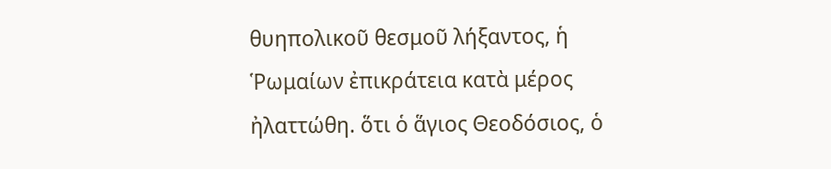θυηπολικοῦ θεσμοῦ λήξαντος, ἡ Ῥωμαίων ἐπικράτεια κατὰ μέρος ἠλαττώθη. ὅτι ὁ ἅγιος Θεοδόσιος, ὁ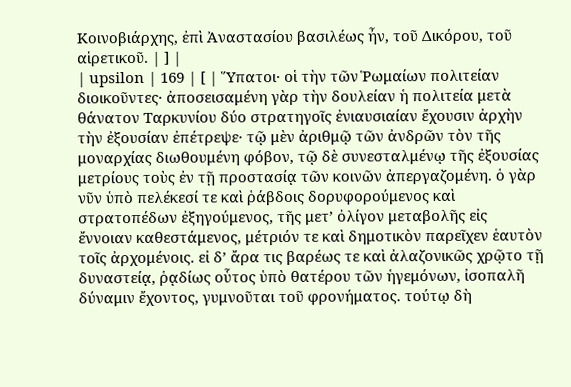Κοινοβιάρχης, ἐπὶ Ἀναστασίου βασιλέως ἦν, τοῦ Δικόρου, τοῦ αἱρετικοῦ. | ] |
| upsilon | 169 | [ | Ὕπατοι· οἱ τὴν τῶν Ῥωμαίων πολιτείαν διοικοῦντες· ἀποσεισαμένη γὰρ τὴν δουλείαν ἡ πολιτεία μετὰ θάνατον Ταρκυνίου δύο στρατηγοῖς ἐνιαυσιαίαν ἔχουσιν ἀρχὴν τὴν ἐξουσίαν ἐπέτρεψε· τῷ μὲν ἀριθμῷ τῶν ἀνδρῶν τὸν τῆς μοναρχίας διωθουμένη φόβον, τῷ δὲ συνεσταλμένῳ τῆς ἐξουσίας μετρίους τοὺς ἐν τῇ προστασίᾳ τῶν κοινῶν ἀπεργαζομένη. ὁ γὰρ νῦν ὑπὸ πελέκεσί τε καὶ ῥάβδοις δορυφορούμενος καὶ στρατοπέδων ἐξηγούμενος, τῆς μετ’ ὀλίγον μεταβολῆς εἰς ἔννοιαν καθεστάμενος, μέτριόν τε καὶ δημοτικὸν παρεῖχεν ἑαυτὸν τοῖς ἀρχομένοις. εἰ δ’ ἄρα τις βαρέως τε καὶ ἀλαζονικῶς χρῷτο τῇ δυναστείᾳ, ῥᾳδίως οὗτος ὑπὸ θατέρου τῶν ἡγεμόνων, ἰσοπαλῆ δύναμιν ἔχοντος, γυμνοῦται τοῦ φρονήματος. τούτῳ δὴ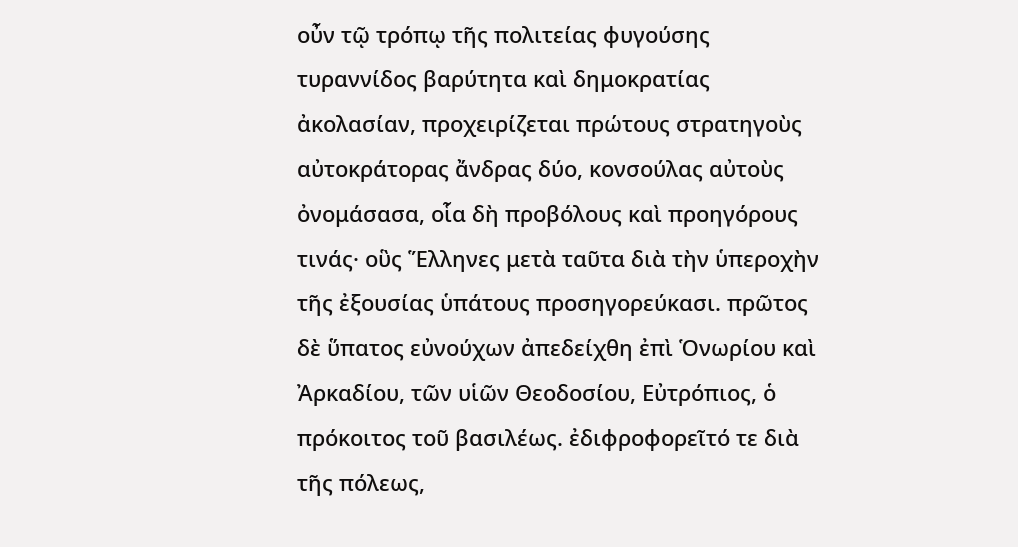οὖν τῷ τρόπῳ τῆς πολιτείας φυγούσης τυραννίδος βαρύτητα καὶ δημοκρατίας ἀκολασίαν, προχειρίζεται πρώτους στρατηγοὺς αὐτοκράτορας ἄνδρας δύο, κονσούλας αὐτοὺς ὀνομάσασα, οἷα δὴ προβόλους καὶ προηγόρους τινάς· οὓς Ἕλληνες μετὰ ταῦτα διὰ τὴν ὑπεροχὴν τῆς ἐξουσίας ὑπάτους προσηγορεύκασι. πρῶτος δὲ ὕπατος εὐνούχων ἀπεδείχθη ἐπὶ Ὁνωρίου καὶ Ἀρκαδίου, τῶν υἱῶν Θεοδοσίου, Εὐτρόπιος, ὁ πρόκοιτος τοῦ βασιλέως. ἐδιφροφορεῖτό τε διὰ τῆς πόλεως,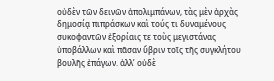οὐδὲν τῶν δεινῶν ἀπολιμπάνων, τὰς μὲν ἀρχὰς δημοσίᾳ πιπράσκων καὶ τούς τι δυναμένους συκοφαντῶν ἐξορίαις τε τοὺς μεγιστάνας ὑποβάλλων καὶ πᾶσαν ὕβριν τοῖς τῆς συγκλήτου βουλῆς ἐπάγων. ἀλλ’ οὐδὲ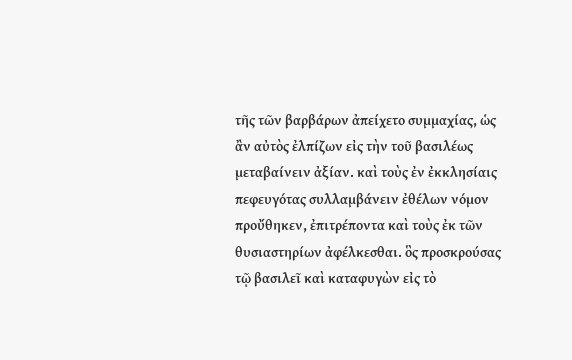τῆς τῶν βαρβάρων ἀπείχετο συμμαχίας, ὡς ἂν αὐτὸς ἐλπίζων εἰς τὴν τοῦ βασιλέως μεταβαίνειν ἀξίαν. καὶ τοὺς ἐν ἐκκλησίαις πεφευγότας συλλαμβάνειν ἐθέλων νόμον προὔθηκεν, ἐπιτρέποντα καὶ τοὺς ἐκ τῶν θυσιαστηρίων ἀφέλκεσθαι. ὃς προσκρούσας τῷ βασιλεῖ καὶ καταφυγὼν εἰς τὸ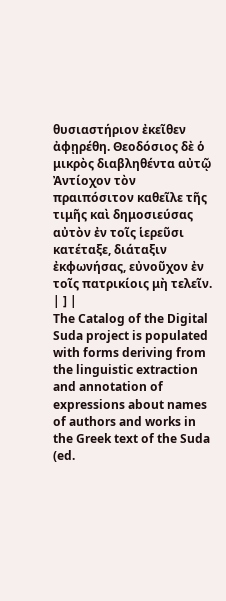θυσιαστήριον ἐκεῖθεν ἀφῃρέθη. Θεοδόσιος δὲ ὁ μικρὸς διαβληθέντα αὐτῷ Ἀντίοχον τὸν πραιπόσιτον καθεῖλε τῆς τιμῆς καὶ δημοσιεύσας αὐτὸν ἐν τοῖς ἱερεῦσι κατέταξε, διάταξιν ἐκφωνήσας, εὐνοῦχον ἐν τοῖς πατρικίοις μὴ τελεῖν. | ] |
The Catalog of the Digital Suda project is populated with forms deriving from the linguistic extraction and annotation of expressions about names of authors and works in the Greek text of the Suda (ed.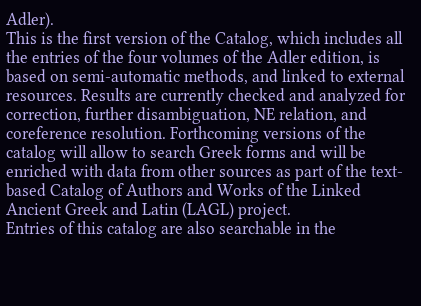Adler).
This is the first version of the Catalog, which includes all the entries of the four volumes of the Adler edition, is based on semi-automatic methods, and linked to external resources. Results are currently checked and analyzed for correction, further disambiguation, NE relation, and coreference resolution. Forthcoming versions of the catalog will allow to search Greek forms and will be enriched with data from other sources as part of the text-based Catalog of Authors and Works of the Linked Ancient Greek and Latin (LAGL) project.
Entries of this catalog are also searchable in the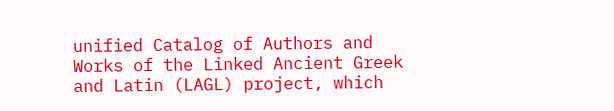unified Catalog of Authors and Works of the Linked Ancient Greek and Latin (LAGL) project, which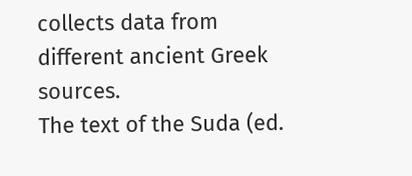collects data from different ancient Greek sources.
The text of the Suda (ed.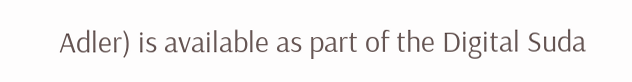Adler) is available as part of the Digital Suda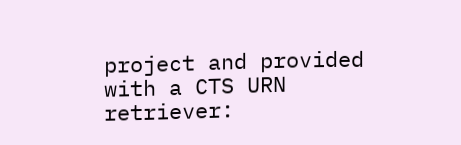project and provided with a CTS URN retriever: